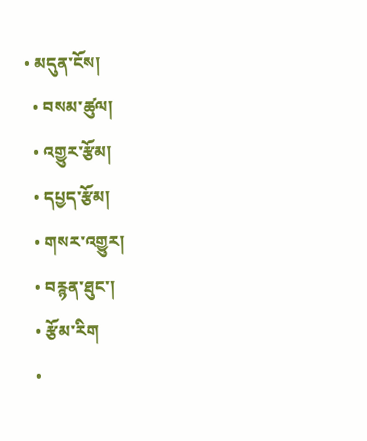• མདུན་ངོས།
  • བསམ་ཚུལ།
  • འགྱུར་རྩོམ།
  • དཔྱད་རྩོམ།
  • གསར་འགྱུར།
  • བརྙན་ཐུང་།
  • རྩོམ་རིག
  •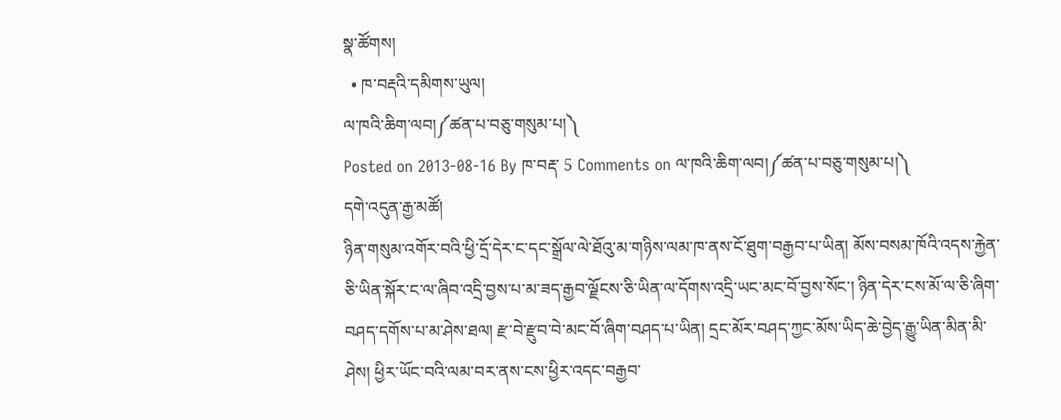སྣ་ཚོགས།
  • ཁ་བརྡའི་དམིགས་ཡུལ།
ལ་ཁའི་ཆིག་ལབ།༼ཚན་པ་བཅུ་གསུམ་པ།༽
Posted on 2013-08-16 By ཁ་བརྡ་ 5 Comments on ལ་ཁའི་ཆིག་ལབ།༼ཚན་པ་བཅུ་གསུམ་པ།༽
དགེ་འདུན་རྒྱ་མཚོ།
ཉིན་གསུམ་འགོར་བའི་ཕྱི་དྲོ་དེར་ང་དང་སྒྲོལ་ལེ་ཐོའུ་མ་གཉིས་ལམ་ཁ་ནས་ངོ་ཐུག་བརྒྱབ་པ་ཡིན། མོས་བསམ་ཁོའི་འདས་རྐྱེན་ཅི་ཡིན་སྐོར་ང་ལ་ཞིབ་འདྲི་བྱས་པ་མ་ཟད་རྒྱབ་ལྗོངས་ཅི་ཡིན་ལ་དོགས་འདྲི་ཡང་མང་བོ་བྱས་སོང་། ཉིན་དེར་ངས་མོ་ལ་ཅི་ཞིག་བཤད་དགོས་པ་མ་ཤེས་ཐལ། རྫ་བེ་རྫུབ་བེ་མང་བོ་ཞིག་བཤད་པ་ཡིན། དྲང་མོར་བཤད་ཀྱང་མོས་ཡིད་ཆེ་བྱེད་རྒྱུ་ཡིན་མིན་མི་ཤེས། ཕྱིར་ཡོང་བའི་ལམ་བར་ནས་ངས་ཕྱིར་འདང་བརྒྱབ་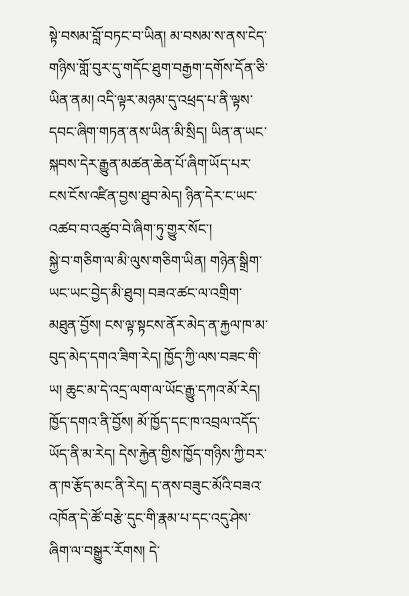སྟེ་བསམ་བློ་བཏང་བ་ཡིན། མ་བསམ་ས་ནས་ངེད་གཉིས་གློ་བུར་དུ་གདོང་ཐུག་བརྒྱག་དགོས་དོན་ཅི་ཡིན་ནམ། འདི་ལྟར་མཉམ་དུ་འཕྲད་པ་ནི་ལྟས་དབང་ཞིག་གཏན་ནས་ཡིན་མི་སྲིད། ཡིན་ན་ཡང་སྐབས་དེར་རྒྱུན་མཚན་ཆེན་པོ་ཞིག་ཡོད་པར་ངས་ངོས་འཛིན་བྱས་ཐུབ་མེད། ཉིན་དེར་ང་ཡང་འཚབ་བ་འཚུབ་བེ་ཞིག་ཏུ་གྱུར་སོང་།
སྐྱེ་བ་གཅིག་ལ་མི་ལུས་གཅིག་ཡིན། གཉེན་སྒྲིག་ཡང་ཡང་བྱེད་མི་ཐུབ། བཟའ་ཚང་ལ་འགྲིག་མཐུན་བྱོས། ངས་ལྟ་སྟངས་ནོར་མེད་ན་རྐྱལ་ཁ་མ་བུད་མེད་དགའ་ཟིག་རེད། ཁྱོད་ཀྱི་ལས་བཟང་གི་ཡ། ཆུང་མ་དེ་འདྲ་ལག་ལ་ཡོང་རྒྱུ་དཀའ་མོ་རེད། ཁྱོད་དགའ་ནི་བྱོས། མོ་ཁྱོད་དང་ཁ་འབྲལ་འདོད་ཡོད་ནི་མ་རེད། དེས་རྐྱེན་གྱིས་ཁྱོད་གཉིས་ཀྱི་བར་ན་ཁ་རྩོད་མང་ནི་རེད། ད་ནས་བཟུང་མོའི་བཟའ་འཁོན་དེ་ཚོ་བརྩེ་དུང་གི་རྣམ་པ་དང་འདུ་ཤེས་ཞིག་ལ་བསྒྱུར་རོགས། དེ་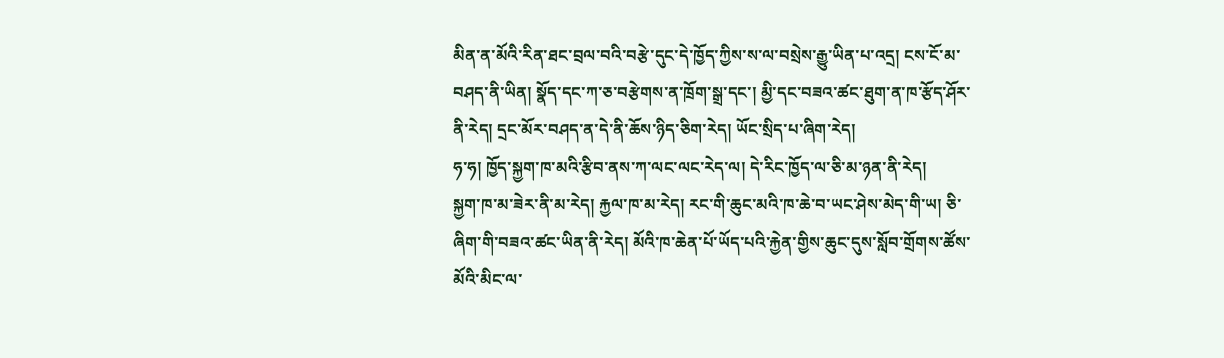མིན་ན་མོའི་རིན་ཐང་བྲལ་བའི་བརྩེ་དུང་དེ་ཁྱོད་ཀྱིས་ས་ལ་བསྲེས་རྒྱུ་ཡིན་པ་འདྲ། ངས་ངོ་མ་བཤད་ནི་ཡིན། སྣོད་དང་ཀ་ཅ་བརྩེགས་ན་ཁྲོག་སྒྲ་དང་། མྱི་དང་བཟའ་ཚང་ཐུག་ན་ཁ་རྩོད་ཤོར་ནི་རེད། དྲང་མོར་བཤད་ན་དེ་ནི་ཆོས་ཉིད་ཅིག་རེད། ཡོང་སྲིད་པ་ཞིག་རེད།
ཧ་ཧ། ཁྱོད་སྐྱག་ཁ་མའི་རྩིབ་ནས་ཀ་ལང་ལང་རེད་ལ། དེ་རིང་ཁྱོད་ལ་ཅི་མ་ཉན་ནི་རེད།
སྐྱག་ཁ་མ་ཟེར་ནི་མ་རེད། རྐྱལ་ཁ་མ་རེད། རང་གི་ཆུང་མའི་ཁ་ཆེ་བ་ཡང་ཤེས་མེད་གི་ཡ། ཅི་ཞིག་གི་བཟའ་ཚང་ཡིན་ནི་རེད། མོའི་ཁ་ཆེན་པོ་ཡོད་པའི་རྐྱེན་གྱིས་ཆུང་དུས་སློབ་གྲོགས་ཚོས་མོའི་མིང་ལ་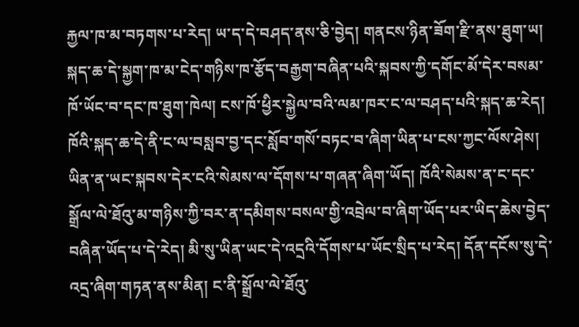རྐྱལ་ཁ་མ་བཏགས་པ་རེད། ཡ་ད་དེ་བཤད་ནས་ཅི་བྱེད། གནངས་ཉིན་ཟོག་རྫི་ནས་ཐུག་ཡ།
སྐད་ཆ་དེ་སྐྱག་ཁ་མ་ངེད་གཉིས་ཁ་རྩོད་བརྒྱག་བཞིན་པའི་སྐབས་ཀྱི་དགོང་མོ་དེར་བསམ་ཁོ་ཡོང་བ་དང་ཁ་ཐུག་ཁེལ། ངས་ཁོ་ཕྱིར་སྐྱེལ་བའི་ལམ་ཁར་ང་ལ་བཤད་པའི་སྐད་ཆ་རེད། ཁོའི་སྐད་ཆ་དེ་ནི་ང་ལ་བསླབ་བྱ་དང་སློབ་གསོ་བཏང་བ་ཞིག་ཡིན་པ་ངས་ཀྱང་ལོས་ཤེས། ཡིན་ན་ཡང་སྐབས་དེར་ངའི་སེམས་ལ་དོགས་པ་གཞན་ཞིག་ཡོད། ཁོའི་སེམས་ན་ང་དང་སྒྲོལ་ལེ་ཐོའུ་མ་གཉིས་ཀྱི་བར་ན་དམིགས་བསལ་གྱི་འབྲེལ་བ་ཞིག་ཡོད་པར་ཡིད་ཆེས་བྱེད་བཞིན་ཡོད་པ་དེ་རེད། མི་སུ་ཡིན་ཡང་དེ་འདྲའི་དོགས་པ་ཡོང་སྲིད་པ་རེད། དོན་དངོས་སུ་དེ་འདྲ་ཞིག་གཏན་ནས་མིན། ང་ནི་སྒྲོལ་ལེ་ཐོའུ་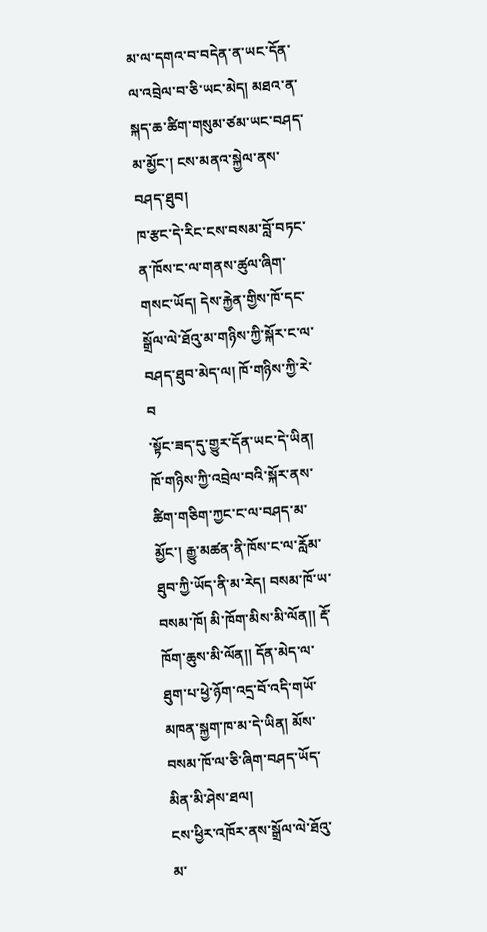མ་ལ་དགའ་བ་བདེན་ན་ཡང་དོན་ལ་འབྲེལ་བ་ཅི་ཡང་མེད། མཐའ་ན་སྐད་ཆ་ཚིག་གསུམ་ཙམ་ཡང་བཤད་མ་མྱོང་། ངས་མནའ་སྐྱེལ་ནས་བཤད་ཐུབ།
ཁ་རྩང་དེ་རིང་ངས་བསམ་བློ་བཏང་ན་ཁོས་ང་ལ་གནས་ཚུལ་ཞིག་གསང་ཡོད། དེས་རྐྱེན་གྱིས་ཁོ་དང་སྒྲོལ་ལེ་ཐོའུ་མ་གཉིས་ཀྱི་སྐོར་ང་ལ་བཤད་ཐུབ་མེད་ལ། ཁོ་གཉིས་ཀྱི་རེ་བ
་སྟོང་ཟད་དུ་གྱུར་དོན་ཡང་དེ་ཡིན། ཁོ་གཉིས་ཀྱི་འབྲེལ་བའི་སྐོར་ནས་ཚིག་གཅིག་ཀྱང་ང་ལ་བཤད་མ་མྱོང་། རྒྱུ་མཚན་ནི་ཁོས་ང་ལ་རློམ་ཐུབ་ཀྱི་ཡོད་ནི་མ་རེད། བསམ་ཁོ་ཡ་བསམ་ཁོ། མི་ཁོག་མིས་མི་ལོན།། རྡོ་ཁོག་ཆུས་མི་ལོན།། དོན་མེད་ལ་ཐུག་པ་ཕྱེ་ཉོག་འདྲ་བོ་འདི་གཡོ་མཁན་སྐྱག་ཁ་མ་དེ་ཡིན། མོས་བསམ་ཁོ་ལ་ཅི་ཞིག་བཤད་ཡོད་མིན་མི་ཤེས་ཐལ།
ངས་ཕྱིར་འཁོར་ནས་སྒྲོལ་ལེ་ཐོའུ་མ་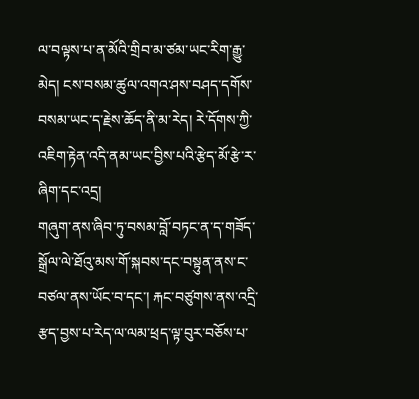ལ་བལྟས་པ་ན་མོའི་གྲིབ་མ་ཙམ་ཡང་རིག་རྒྱུ་མེད། ངས་བསམ་ཚུལ་འགའ་ཤས་བཤད་དགོས་བསམ་ཡང་ད་རྗེས་ཆོད་ནི་མ་རེད། རེ་དོགས་ཀྱི་འཇིག་རྟེན་འདི་ནམ་ཡང་བྱིས་པའི་རྩེད་མོ་རྩེ་ར་ཞིག་དང་འདྲ།
གཞུག་ནས་ཞིབ་ཏུ་བསམ་བློ་བཏང་ན་ད་གཟོད་སྒྲོལ་ལེ་ཐོའུ་མས་གོ་སྐབས་དང་བསྟུན་ནས་ང་བཙལ་ནས་ཡོང་བ་དང་། རྐང་བཙུགས་ནས་འདྲི་རྩད་བྱས་པ་རེད་ལ་ལམ་ཕྲད་ལྟ་བུར་བཅོས་པ་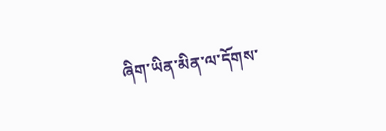ཞིག་ཡིན་མིན་ལ་དོགས་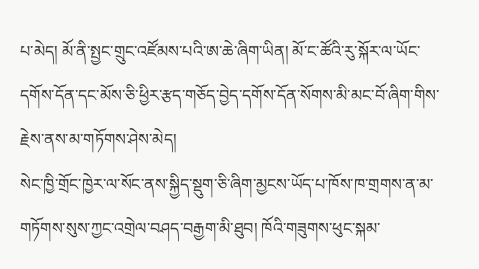པ་མེད། མོ་ནི་སྤྱང་གྲུང་འཛོམས་པའི་ཨ་ཆེ་ཞིག་ཡིན། མོ་ང་ཚོའི་རུ་སྐོར་ལ་ཡོང་དགོས་དོན་དང་མོས་ཅི་ཕྱིར་རྩད་གཅོད་བྱེད་དགོས་དོན་སོགས་མི་མང་བོ་ཞིག་གིས་རྗེས་ནས་མ་གཏོགས་ཤེས་མེད།
སེང་ཁྱི་གྲོང་ཁྱེར་ལ་སོང་ནས་སྐྱིད་སྡུག་ཅི་ཞིག་མྱངས་ཡོད་པ་ཁོས་ཁ་གྲགས་ན་མ་གཏོགས་སུས་ཀྱང་འགྲེལ་བཤད་བརྒྱག་མི་ཐུབ། ཁོའི་གཟུགས་ཕུང་སྐམ་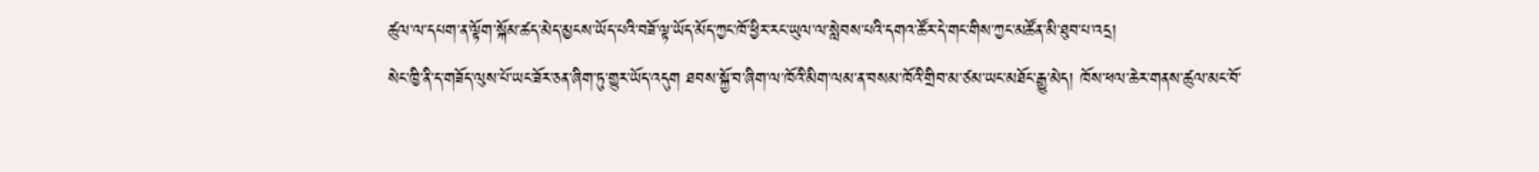ཚུལ་ལ་དཔག་ན་ལྟོག་སྐོམ་ཚད་མེད་མྱངས་ཡོད་པའི་བཟོ་ལྟ་ཡོད་མོད་ཀྱང་ཁོ་ཕྱིར་རང་ཡུལ་ལ་སླེབས་པའི་དགའ་ཚོར་དེ་གང་གིས་ཀྱང་མཚོན་མི་ཐུབ་པ་འདྲ།
སེང་ཁྱི་ནི་ད་གཟོད་ལུས་པོ་ཡང་ཟོར་ཅན་ཞིག་ཏུ་གྱུར་ཡོད་འདུག ཐབས་སྐྱོ་བ་ཞིག་ལ་ཁོའི་མིག་ལམ་ན་བསམ་ཁོའི་གྲིབ་མ་ཙམ་ཡང་མཐོང་རྒྱུ་མེད། ཁོས་ཕལ་ཆེར་གནས་ཚུལ་མང་བོ་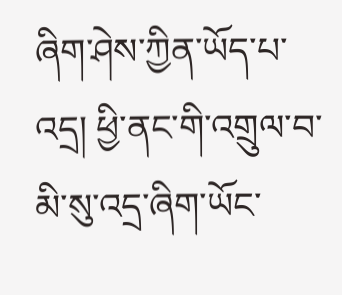ཞིག་ཤེས་ཀྱིན་ཡོད་པ་འདྲ། ཕྱི་ནང་གི་འགྲུལ་བ་མི་སུ་འདྲ་ཞིག་ཡོང་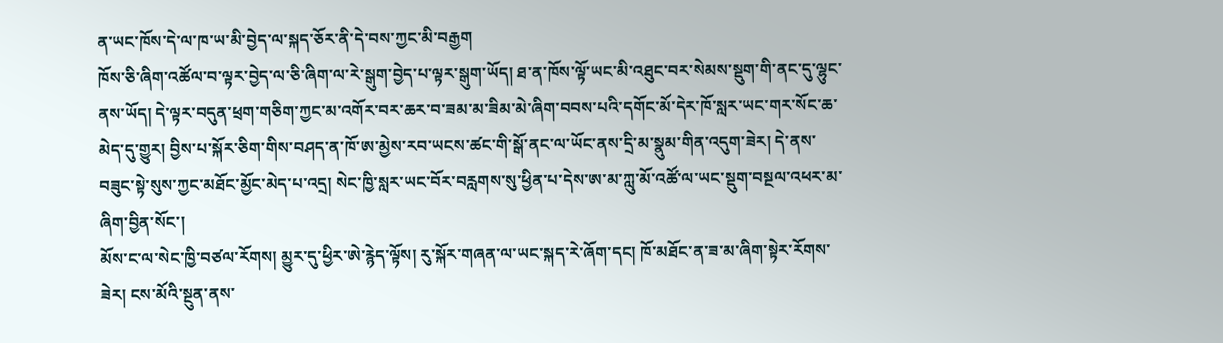ན་ཡང་ཁོས་དེ་ལ་ཁ་ཡ་མི་བྱེད་ལ་སྐད་ཅོར་ནི་དེ་བས་ཀྱང་མི་བརྒྱག
ཁོས་ཅི་ཞིག་འཚོལ་བ་ལྟར་བྱེད་ལ་ཅི་ཞིག་ལ་རེ་སྒུག་བྱེད་པ་ལྟར་སྒུག་ཡོད། ཐ་ན་ཁོས་ལྟོ་ཡང་མི་འཐུང་བར་སེམས་སྡུག་གི་ནང་དུ་ལྷུང་ནས་ཡོད། དེ་ལྟར་བདུན་ཕྲག་གཅིག་ཀྱང་མ་འགོར་བར་ཆར་བ་ཟམ་མ་ཟིམ་མེ་ཞིག་བབས་པའི་དགོང་མོ་དེར་ཁོ་སླར་ཡང་གར་སོང་ཆ་མེད་དུ་གྱུར། བྱིས་པ་སྐོར་ཅིག་གིས་བཤད་ན་ཁོ་ཨ་མྱེས་རབ་ཡངས་ཚང་གི་སྒོ་ནང་ལ་ཡོང་ནས་དྲི་མ་སྣུམ་གིན་འདུག་ཟེར། དེ་ནས་བཟུང་སྟེ་སུས་ཀྱང་མཐོང་མྱོང་མེད་པ་འདྲ། སེང་ཁྱི་སླར་ཡང་བོར་བརླགས་སུ་ཕྱིན་པ་དེས་ཨ་མ་ཀླུ་མོ་འཚོ་ལ་ཡང་སྡུག་བསྔལ་འཕར་མ་ཞིག་བྱིན་སོང་།
མོས་ང་ལ་སེང་ཁྱི་བཙལ་རོགས། མྱུར་དུ་ཕྱིར་ཨེ་རྙེད་ལྟོས། རུ་སྐོར་གཞན་ལ་ཡང་སྐད་རེ་ཞོག་དང། ཁོ་མཐོང་ན་ཟ་མ་ཞིག་སྟེར་རོགས་ཟེར། ངས་མོའི་སྔུན་ནས་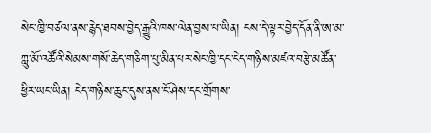སེང་ཁྱི་བཙལ་ནས་རྙེད་ཐབས་བྱེད་རྒྱུའི་ཁས་ལེན་བྱས་པ་ཡིན། ངས་དེ་ལྟར་བྱེད་དོན་ནི་ཨ་མ་ཀླུ་མོ་འཚོའི་སེམས་གསོ་ཆེད་གཅིག་པུ་མིན་པར་སེང་ཁྱི་དང་ངེད་གཉིས་མཛའ་བརྩེ་མཚོན་ཕྱིར་ཡང་ཡིན། ངེད་གཉིས་ཆུང་དུས་ནས་ངོ་ཤེས་དང་གྲོགས་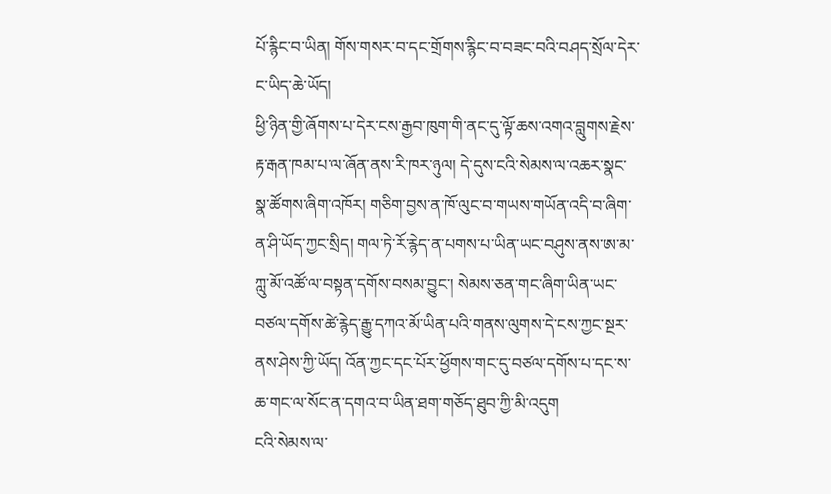པོ་རྙིང་བ་ཡིན། གོས་གསར་བ་དང་གྲོགས་རྙིང་བ་བཟང་བའི་བཤད་སྲོལ་དེར་ང་ཡིད་ཆེ་ཡོད།
ཕྱི་ཉིན་གྱི་ཞོགས་པ་དེར་ངས་རྒྱབ་ཁུག་གི་ནང་དུ་ལྟོ་ཆས་འགའ་བླུགས་རྗེས་རྟ་རྒན་ཁམ་པ་ལ་ཞོན་ནས་རི་ཁར་ཉུལ། དེ་དུས་ངའི་སེམས་ལ་འཆར་སྣང་སྣ་ཚོགས་ཞིག་འཁོར། གཅིག་བྱས་ན་ཁོ་ལུང་བ་གཡས་གཡོན་འདི་བ་ཞིག་ན་ཤི་ཡོད་ཀྱང་སྲིད། གལ་ཏེ་རོ་རྙེད་ན་པགས་པ་ཡིན་ཡང་བཤུས་ནས་ཨ་མ་ཀླུ་མོ་འཚོ་ལ་བསྟན་དགོས་བསམ་བྱུང་། སེམས་ཅན་གང་ཞིག་ཡིན་ཡང་བཙལ་དགོས་ཚེ་རྙེད་རྒྱུ་དཀའ་མོ་ཡིན་པའི་གནས་ལུགས་དེ་ངས་ཀྱང་སྔར་ནས་ཤེས་ཀྱི་ཡོད། འོན་ཀྱང་དང་པོར་ཕྱོགས་གང་དུ་བཙལ་དགོས་པ་དང་ས་ཆ་གང་ལ་སོང་ན་དགའ་བ་ཡིན་ཐག་གཅོད་ཐུབ་ཀྱི་མི་འདུག
ངའི་སེམས་ལ་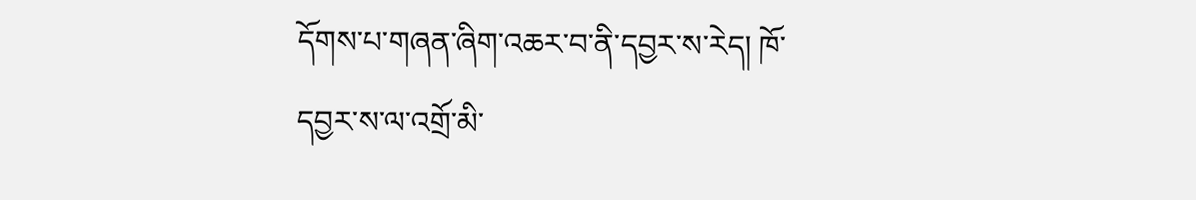དོགས་པ་གཞན་ཞིག་འཆར་བ་ནི་དབྱར་ས་རེད། ཁོ་དབྱར་ས་ལ་འགྲོ་མི་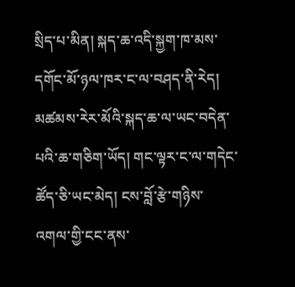སྲིད་པ་མིན། སྐད་ཆ་འདི་སྐྱག་ཁ་མས་དགོང་མོ་ཉལ་ཁར་ང་ལ་བཤད་ནི་རེད། མཚམས་རེར་མོའི་སྐད་ཆ་ལ་ཡང་བདེན་པའི་ཆ་གཅིག་ཡོད། གང་ལྟར་ང་ལ་གདེང་ཚོད་ཅི་ཡང་མེད། ངས་བློ་རྩེ་གཉིས་འགལ་གྱི་ངང་ནས་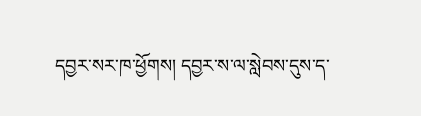དབྱར་སར་ཁ་ཕྱོགས། དབྱར་ས་ལ་སླེབས་དུས་ད་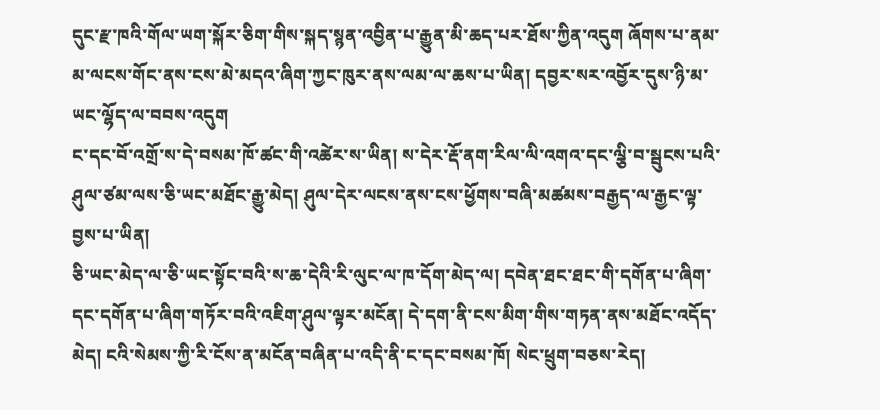དུང་རྫ་ཁའི་གོལ་ཡག་སྐོར་ཅིག་གིས་སྐད་སྙན་འབྱིན་པ་རྒྱུན་མི་ཆད་པར་ཐོས་ཀྱིན་འདུག ཞོགས་པ་ནམ་མ་ལངས་གོང་ནས་ངས་མེ་མདའ་ཞིག་ཀྱང་ཁུར་ནས་ལམ་ལ་ཆས་པ་ཡིན། དབྱར་སར་འབྱོར་དུས་ཉི་མ་ཡང་ལྷོད་ལ་བབས་འདུག
ང་དང་བོ་འགྲོ་ས་དེ་བསམ་ཁོ་ཚང་གི་འཚེར་ས་ཡིན། ས་དེར་རྡོ་ནག་རིལ་ལི་འགའ་དང་ལྕི་བ་སྦུངས་པའི་ཤུལ་ཙམ་ལས་ཅི་ཡང་མཐོང་རྒྱུ་མེད། ཤུལ་དེར་ལངས་ནས་ངས་ཕྱོགས་བཞི་མཚམས་བརྒྱད་ལ་རྒྱང་ལྟ་བྱས་པ་ཡིན།
ཅི་ཡང་མེད་ལ་ཅི་ཡང་སྟོང་བའི་ས་ཆ་དེའི་རི་ལུང་ལ་ཁ་དོག་མེད་ལ། དབེན་ཐང་ཐང་གི་དགོན་པ་ཞིག་དང་དགོན་པ་ཞིག་གཏོར་བའི་འཇིག་ཤུལ་ལྟར་མངོན། དེ་དག་ནི་ངས་མིག་གིས་གཏན་ནས་མཐོང་འདོད་མེད། ངའི་སེམས་ཀྱི་རི་ངོས་ན་མངོན་བཞིན་པ་འདི་ནི་ང་དང་བསམ་ཁོ། སེང་ཕྲུག་བཅས་རེད།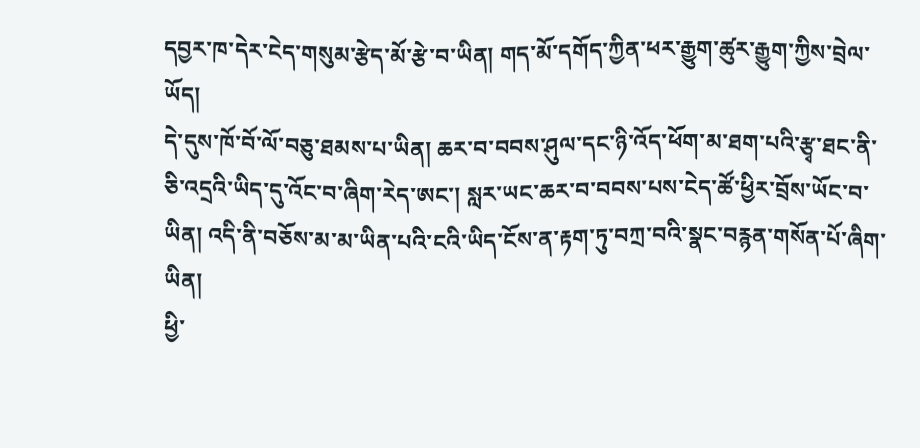དབྱར་ཁ་དེར་ངེད་གསུམ་རྩེད་མོ་རྩེ་བ་ཡིན། གད་མོ་དགོད་ཀྱིན་ཕར་རྒྱུག་ཚུར་རྒྱུག་ཀྱིས་བྲེལ་ཡོད།
དེ་དུས་ཁོ་བོ་ལོ་བཅུ་ཐམས་པ་ཡིན། ཆར་བ་བབས་ཤུལ་དང་ཉི་འོད་ཕོག་མ་ཐག་པའི་རྩྭ་ཐང་ནི་ཅི་འདྲའི་ཡིད་དུ་འོང་བ་ཞིག་རེད་ཨང་། སླར་ཡང་ཆར་བ་བབས་པས་ངེད་ཚོ་ཕྱིར་བྲོས་ཡོང་བ་ཡིན། འདི་ནི་བཅོས་མ་མ་ཡིན་པའི་ངའི་ཡིད་ངོས་ན་རྟག་ཏུ་བཀྲ་བའི་སྣང་བརྙན་གསོན་པོ་ཞིག་ཡིན།
ཕྱི་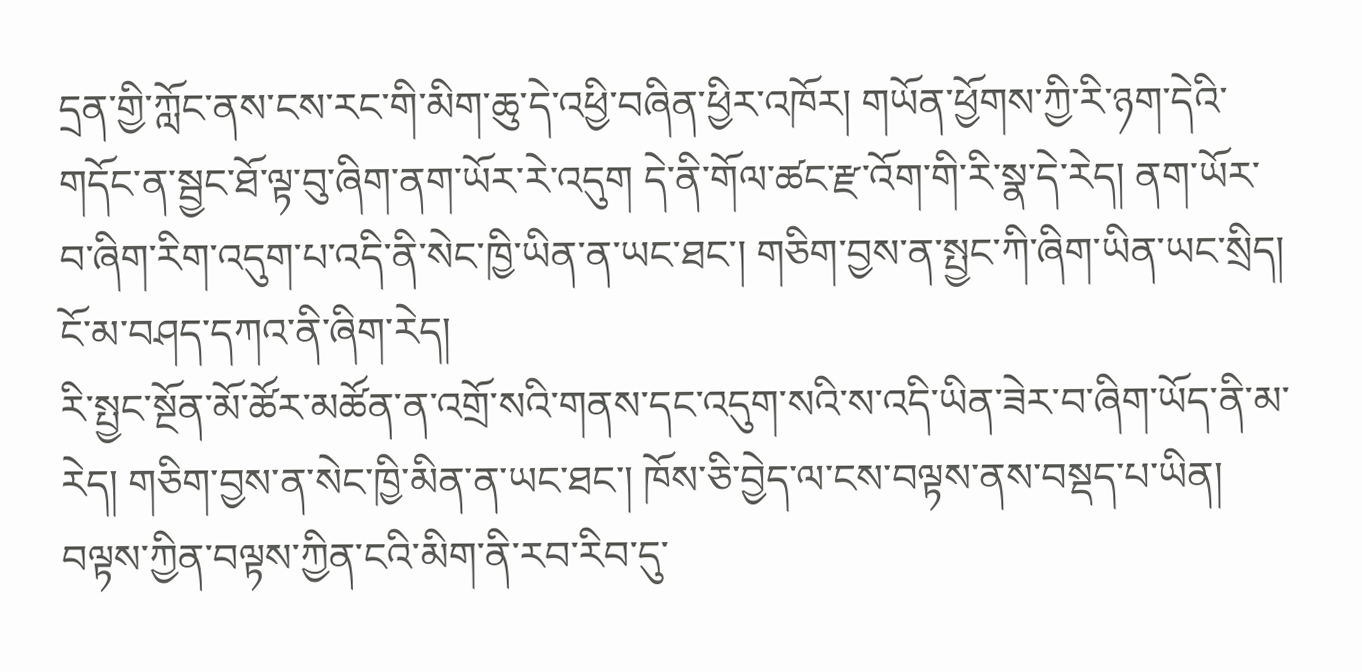དྲན་གྱི་ཀློང་ནས་ངས་རང་གི་མིག་ཆུ་དེ་འཕྱི་བཞིན་ཕྱིར་འཁོར། གཡོན་ཕྱོགས་ཀྱི་རི་ཉག་དེའི་གདོང་ན་སྦྱང་ཐོ་ལྟ་བུ་ཞིག་ནག་ཡོར་རེ་འདུག དེ་ནི་གོལ་ཚང་རྫ་འོག་གི་རི་སྣ་དེ་རེད། ནག་ཡོར་བ་ཞིག་རིག་འདུག་པ་འདི་ནི་སེང་ཁྱི་ཡིན་ན་ཡང་ཐང་། གཅིག་བྱས་ན་སྤྱང་ཀི་ཞིག་ཡིན་ཡང་སྲིད། ངོ་མ་བཤད་དཀའ་ནི་ཞིག་རེད།
རི་སྤྱང་སྔོན་མོ་ཚོར་མཚོན་ན་འགྲོ་སའི་གནས་དང་འདུག་སའི་ས་འདི་ཡིན་ཟེར་བ་ཞིག་ཡོད་ནི་མ་རེད། གཅིག་བྱས་ན་སེང་ཁྱི་མིན་ན་ཡང་ཐང་། ཁོས་ཅི་བྱེད་ལ་ངས་བལྟས་ནས་བསྡད་པ་ཡིན། བལྟས་ཀྱིན་བལྟས་ཀྱིན་ངའི་མིག་ནི་རབ་རིབ་དུ་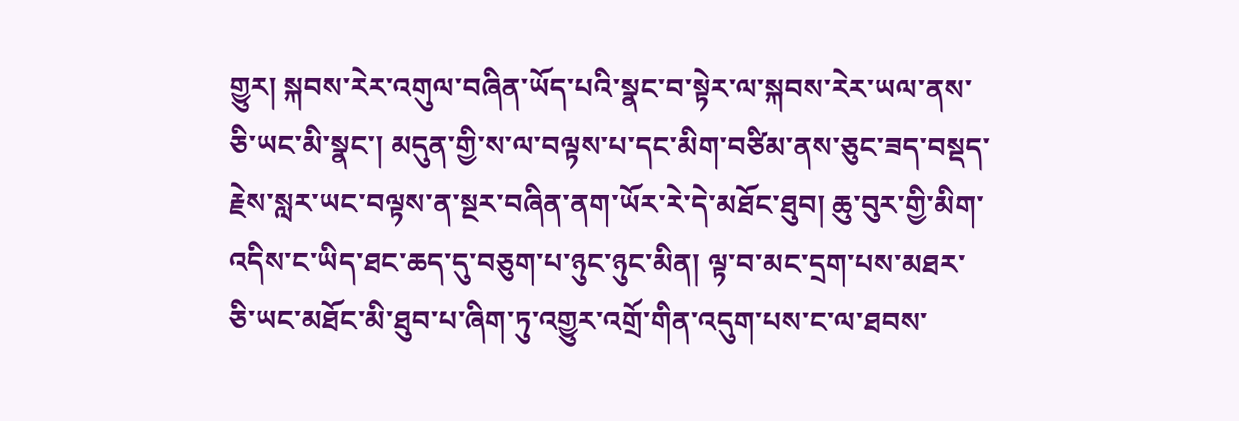གྱུར། སྐབས་རེར་འགུལ་བཞིན་ཡོད་པའི་སྣང་བ་སྟེར་ལ་སྐབས་རེར་ཡལ་ནས་ཅི་ཡང་མི་སྣང་། མདུན་གྱི་ས་ལ་བལྟས་པ་དང་མིག་བཙིམ་ནས་ཅུང་ཟད་བསྡད་རྗེས་སླར་ཡང་བལྟས་ན་སྔར་བཞིན་ནག་ཡོར་རེ་དེ་མཐོང་ཐུབ། ཆུ་བུར་གྱི་མིག་འདིས་ང་ཡིད་ཐང་ཆད་དུ་བཅུག་པ་ཉུང་ཉུང་མིན། ལྟ་བ་མང་དྲག་པས་མཐར་ཅི་ཡང་མཐོང་མི་ཐུབ་པ་ཞིག་ཏུ་འགྱུར་འགྲོ་གིན་འདུག་པས་ང་ལ་ཐབས་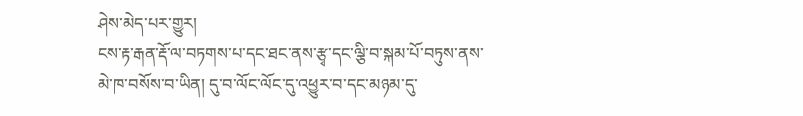ཤེས་མེད་པར་གྱུར།
ངས་རྟ་རྒན་རྡོ་ལ་བཏགས་པ་དང་ཐང་ནས་རྩྭ་དང་ལྕི་བ་སྐམ་པོ་བཏུས་ནས་མེ་ཁ་བསོས་བ་ཡིན། དུ་བ་ལོང་ལོང་དུ་འཕྱུར་བ་དང་མཉམ་དུ་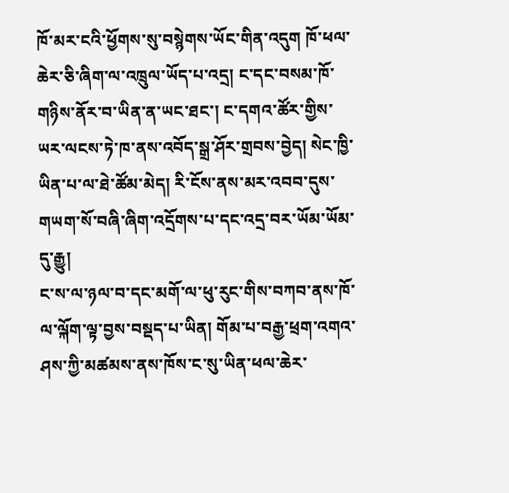ཁོ་མར་ངའི་ཕྱོགས་སུ་བསྙེགས་ཡོང་གིན་འདུག ཁོ་ཕལ་ཆེར་ཅི་ཞིག་ལ་འཁྲུལ་ཡོད་པ་འདྲ། ང་དང་བསམ་ཁོ་གཉིས་ནོར་བ་ཡིན་ན་ཡང་ཐང་། ང་དགའ་ཚོར་གྱིས་ཡར་ལངས་ཏེ་ཁ་ནས་འབོད་སྒྲ་ཤོར་གྲབས་བྱེད། སེང་ཁྱི་ཡིན་པ་ལ་ཐེ་ཚོམ་མེད། རི་ངོས་ནས་མར་འབབ་དུས་གཡག་སོ་བཞི་ཞིག་འདྲོགས་པ་དང་འདྲ་བར་ཡོམ་ཡོམ་དུ་རྒྱུ།
ང་ས་ལ་ཉལ་བ་དང་མགོ་ལ་ཕུ་རུང་གིས་བཀབ་ནས་ཁོ་ལ་ལྐོག་ལྟ་བྱས་བསྡད་པ་ཡིན། གོམ་པ་བརྒྱ་ཕྲག་འགའ་ཤས་ཀྱི་མཚམས་ནས་ཁོས་ང་སུ་ཡིན་ཕལ་ཆེར་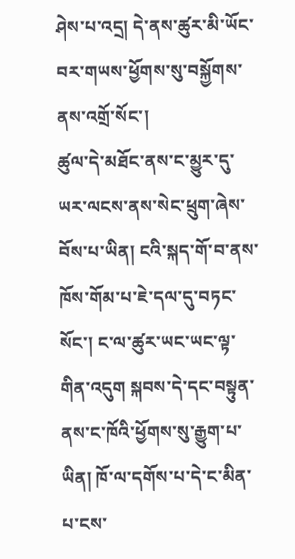ཤེས་པ་འདྲ། དེ་ནས་ཚུར་མི་ཡོང་བར་གཡས་ཕྱོགས་སུ་བསྐྱོགས་ནས་འགྲོ་སོང་།
ཚུལ་དེ་མཐོང་ནས་ང་མྱུར་དུ་ཡར་ལངས་ནས་སེང་ཕྲུག་ཞེས་བོས་པ་ཡིན། ངའི་སྐད་གོ་བ་ནས་ཁོས་གོམ་པ་ཇེ་དལ་དུ་བཏང་སོང་། ང་ལ་ཚུར་ཡང་ཡང་ལྟ་གིན་འདུག སྐབས་དེ་དང་བསྟུན་ནས་ང་ཁོའི་ཕྱོགས་སུ་རྒྱུག་པ་ཡིན། ཁོ་ལ་དགོས་པ་དེ་ང་མིན་པ་ངས་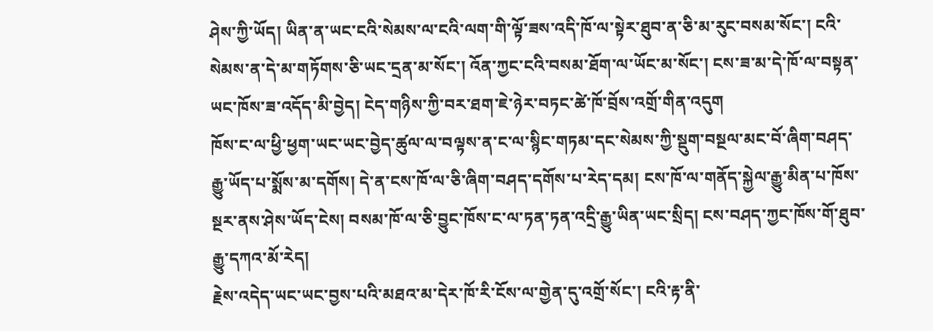ཤེས་ཀྱི་ཡོད། ཡིན་ན་ཡང་ངའི་སེམས་ལ་ངའི་ལག་གི་ལྟོ་ཟས་འདི་ཁོ་ལ་སྟེར་ཐུབ་ན་ཅི་མ་རུང་བསམ་སོང་། ངའི་སེམས་ན་དེ་མ་གཏོགས་ཅི་ཡང་དྲན་མ་སོང་། འོན་ཀྱང་ངའི་བསམ་ཐོག་ལ་ཡོང་མ་སོང་། ངས་ཟ་མ་དེ་ཁོ་ལ་བསྟན་ཡང་ཁོས་ཟ་འདོད་མི་བྱེད། ངེད་གཉིས་ཀྱི་བར་ཐག་ཇེ་ཉེར་བཏང་ཚེ་ཁོ་བྲོས་འགྲོ་གིན་འདུག
ཁོས་ང་ལ་ཕྱི་ཕྱག་ཡང་ཡང་བྱེད་ཚུལ་ལ་བལྟས་ན་ང་ལ་སྙིང་གཏམ་དང་སེམས་ཀྱི་སྡུག་བསྔལ་མང་བོ་ཞིག་བཤད་རྒྱུ་ཡོད་པ་སྨོས་མ་དགོས། དེ་ན་ངས་ཁོ་ལ་ཅི་ཞིག་བཤད་དགོས་པ་རེད་དམ། ངས་ཁོ་ལ་གནོད་སྐྱེལ་རྒྱུ་མིན་པ་ཁོས་སྔར་ནས་ཤེས་ཡོད་ངེས། བསམ་ཁོ་ལ་ཅི་བྱུང་ཁོས་ང་ལ་ཏན་ཏན་འདྲི་རྒྱུ་ཡིན་ཡང་སྲིད། ངས་བཤད་ཀྱང་ཁོས་གོ་ཐུབ་རྒྱུ་དཀའ་མོ་རེད།
རྗེས་འདེད་ཡང་ཡང་བྱས་པའི་མཐའ་མ་དེར་ཁོ་རི་ངོས་ལ་གྱེན་དུ་འགྲོ་སོང་། ངའི་རྟ་ནི་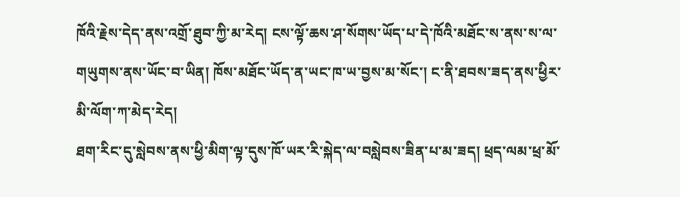ཁོའི་རྗེས་དེད་ནས་འགྲོ་ཐུབ་ཀྱི་མ་རེད། ངས་ལྟོ་ཆས་ཤ་སོགས་ཡོད་པ་དེ་ཁོའི་མཐོང་ས་ནས་ས་ལ་གཡུགས་ནས་ཡོང་བ་ཡིན། ཁོས་མཐོང་ཡོད་ན་ཡང་ཁ་ཡ་བྱས་མ་སོང་། ང་ནི་ཐབས་ཟད་ནས་ཕྱིར་མི་ལོག་ཀ་མེད་རེད།
ཐག་རིང་དུ་སླེབས་ནས་ཕྱི་མིག་ལྟ་དུས་ཁོ་ཡར་རི་སྐེད་ལ་བསླེབས་ཟིན་པ་མ་ཟད། ཕྲད་ལམ་ཕྲ་མོ་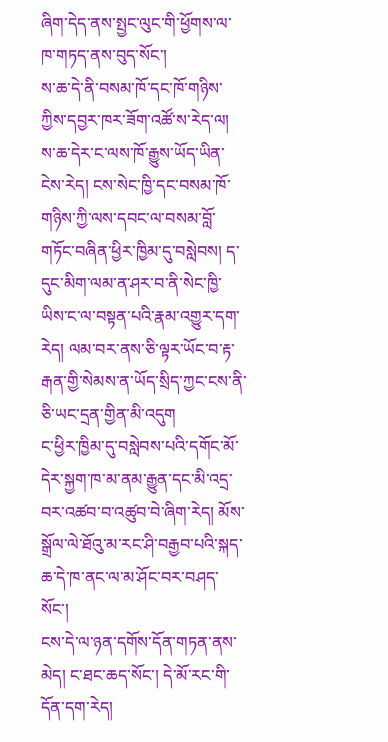ཞིག་དེད་ནས་སྤྱང་ལུང་གི་ཕྱོགས་ལ་ཁ་གཏད་ནས་བུད་སོང་།
ས་ཆ་དེ་ནི་བསམ་ཁོ་དང་ཁོ་གཉིས་ཀྱིས་དབྱར་ཁར་ཟོག་འཚོ་ས་རེད་ལ། ས་ཆ་དེར་ང་ལས་ཁོ་རྒྱུས་ཡོད་ཡིན་ངེས་རེད། ངས་སེང་ཁྱི་དང་བསམ་ཁོ་གཉིས་ཀྱི་ལས་དབང་ལ་བསམ་བློ་གཏོང་བཞིན་ཕྱིར་ཁྱིམ་དུ་བསླེབས། ད་དུང་མིག་ལམ་ན་ཤར་བ་ནི་སེང་ཁྱི་ཡིས་ང་ལ་བསྟན་པའི་རྣམ་འགྱུར་དག་རེད། ལམ་བར་ནས་ཅི་ལྟར་ཡོང་བ་རྟ་རྒན་གྱི་སེམས་ན་ཡོད་སྲིད་ཀྱང་ངས་ནི་ཅི་ཡང་དྲན་གྱིན་མི་འདུག
ང་ཕྱིར་ཁྱིམ་དུ་བསླེབས་པའི་དགོང་མོ་དེར་སྐྱག་ཁ་མ་ནམ་རྒྱུན་དང་མི་འདྲ་བར་འཚབ་བ་འཚུབ་བེ་ཞིག་རེད། མོས་སྒྲོལ་ལེ་ཐོའུ་མ་རང་ཤི་བརྒྱབ་པའི་སྐད་ཆ་དེ་ཁ་ནང་ལ་མ་ཤོང་བར་བཤད་སོང་།
ངས་དེ་ལ་ཉན་དགོས་དོན་གཏན་ནས་མེད། ང་ཐང་ཆད་སོང་། དེ་མོ་རང་གི་དོན་དག་རེད།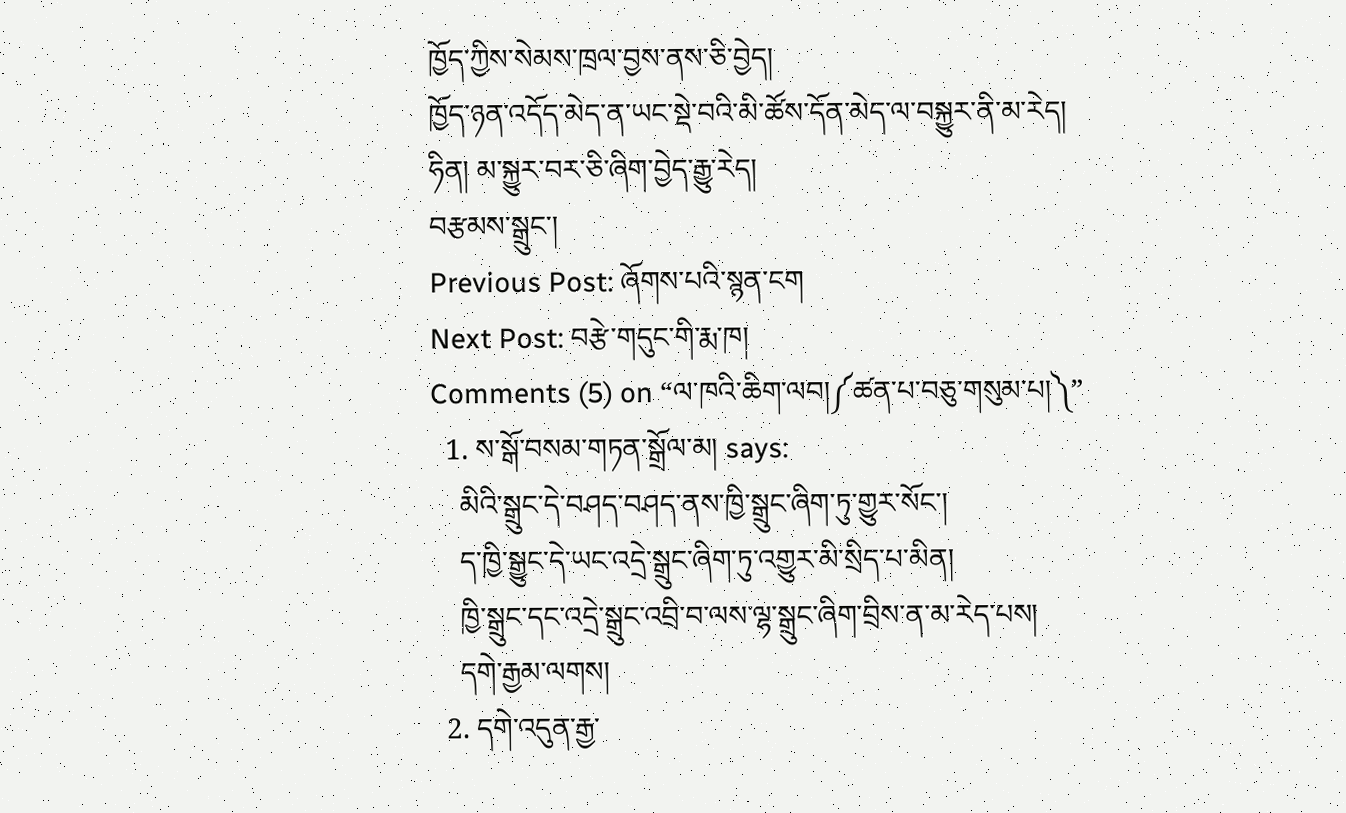ཁྱོད་ཀྱིས་སེམས་ཁྲལ་བྱས་ནས་ཅི་བྱེད།
ཁྱོད་ཉན་འདོད་མེད་ན་ཡང་སྡེ་བའི་མི་ཚོས་དོན་མེད་ལ་བསྐྱུར་ནི་མ་རེད།
ཧིན། མ་སྐྱུར་བར་ཅི་ཞིག་བྱེད་རྒྱུ་རེད།
བརྩམས་སྒྲུང་།
Previous Post: ཞོགས་པའི་སྙན་ངག
Next Post: བརྩེ་གདུང་གི་རྨ་ཁ།
Comments (5) on “ལ་ཁའི་ཆིག་ལབ།༼ཚན་པ་བཅུ་གསུམ་པ།༽”
  1. ས་སྒོ་བསམ་གཏན་སྒྲོལ་མ། says:
    མིའི་སྒྲུང་དེ་བཤད་བཤད་ནས་ཁྱི་སྒྲུང་ཞིག་ཏུ་གྱུར་སོང་།
    ད་ཁྱི་སྒྱུང་དེ་ཡང་འདྲེ་སྒྲུང་ཞིག་ཏུ་འགྱུར་མི་སྲིད་པ་མིན།
    ཁྱི་སྒྲུང་དང་འདྲེ་སྒྲུང་འབྲི་བ་ལས་ལྷ་སྒྲུང་ཞིག་བྲིས་ན་མ་རེད་པས།
    དགེ་རྒྱམ་ལགས།
  2. དགེ་འདུན་རྒྱ་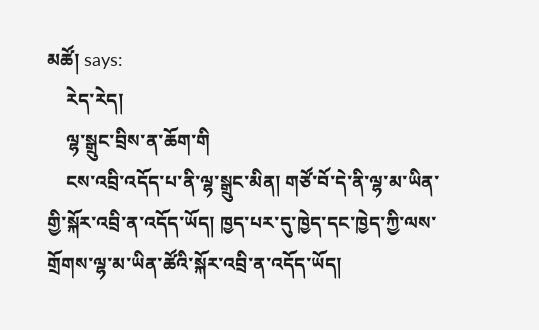མཚོ། says:
    རེད་རེད།
    ལྷ་སྒྲུང་བྲིས་ན་ཆོག་གི
    ངས་འབྲི་འདོད་པ་ནི་ལྷ་སྒྲུང་མིན། གཙོ་བོ་དེ་ནི་ལྷ་མ་ཡིན་གྱི་སྐོར་འབྲི་ན་འདོད་ཡོད། ཁྱད་པར་དུ་ཁྱེད་དང་ཁྱེད་ཀྱི་ལས་གྲོགས་ལྷ་མ་ཡིན་ཚོའི་སྐོར་འབྲི་ན་འདོད་ཡོད།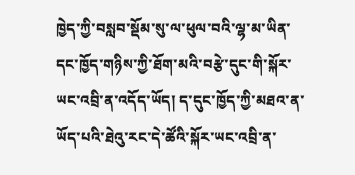ཁྱེད་ཀྱི་བསླབ་སྡོམ་སུ་ལ་ཕུལ་བའི་ལྷ་མ་ཡིན་དང་ཁྱོད་གཉིས་ཀྱི་ཐོག་མའི་བརྩེ་དུང་གི་སྐོར་ཡང་འབྲི་ན་འདོད་ཡོད། ད་དུང་ཁྱོད་ཀྱི་མཐའ་ན་ཡོད་པའི་ཐེའུ་རང་དེ་ཚོའི་སྐོར་ཡང་འབྲི་ན་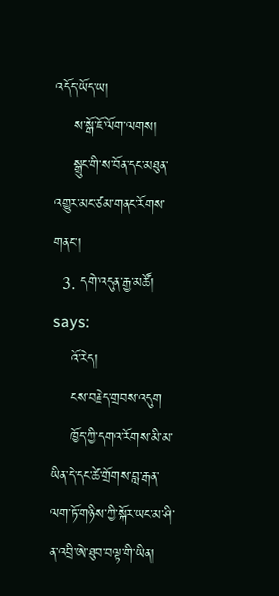འདོད་ཡོད་ཡ།
    ས་སྒོ་ཇོ་ལོག་ལགས།
    སྒྲུང་གི་ས་བོན་དང་མཐུན་འགྱུར་མང་ཙམ་གནང་རོགས་གནང་།
  3. དགེ་འདུན་རྒྱ་མཚོ། says:
    འོ་རེད།
    ངས་བརྗེད་གྲབས་འདུག
    ཁྱོད་ཀྱི་དགའ་རོགས་མི་མ་ཡིན་དེ་དང་ཚེ་གྲོགས་བླ་རྒན་ལག་ཏོ་གཉིས་ཀྱི་སྐོར་ཡང་མ་ཤི་ན་འབྲི་ཨེ་ཐུབ་བལྟ་གི་ཡིན།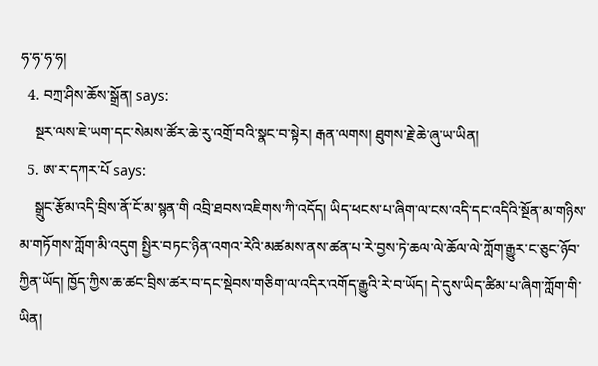ཧ་ཧ་ཧ་ཧ།
  4. བཀྲ་ཤིས་ཆོས་སྒྲོན། says:
    སྔར་ལས་ཇེ་ཡག་དང་སེམས་ཚོར་ཆེ་རུ་འགྲོ་བའི་སྣང་བ་སྟེར། རྒན་ལགས། ཐུགས་རྗེ་ཆེ་ཞུ་ཡ་ཡིན།
  5. ཨ་ར་དཀར་པོ says:
    སྒྲུང་རྩོམ་འདི་བྲིས་ནོ་ངོ་མ་སྙན་གི འབྲི་ཐབས་འཇིགས་ཀི་འདོད། ཡིད་ཕངས་པ་ཞིག་ལ་ངས་འདི་དང་འདིའི་སྔོན་མ་གཉིས་མ་གཏོགས་ཀློག་མི་འདུག སྤྱིར་བཏང་ཉིན་འགའ་རེའི་མཚམས་ནས་ཚན་པ་རེ་བྱས་ཏེ་ཆལ་ལེ་ཆོལ་ལེ་ཀློག་རྒྱུར་ང་ཅུང་ཉོབ་ཀྱིན་ཡོད། ཁྱོད་ཀྱིས་ཆ་ཚང་བྲིས་ཚར་བ་དང་སྡེབས་གཅིག་ལ་འདིར་འགོད་རྒྱུའི་རེ་བ་ཡོད། དེ་དུས་ཡིད་ཚིམ་པ་ཞིག་ཀློག་གི་ཡིན།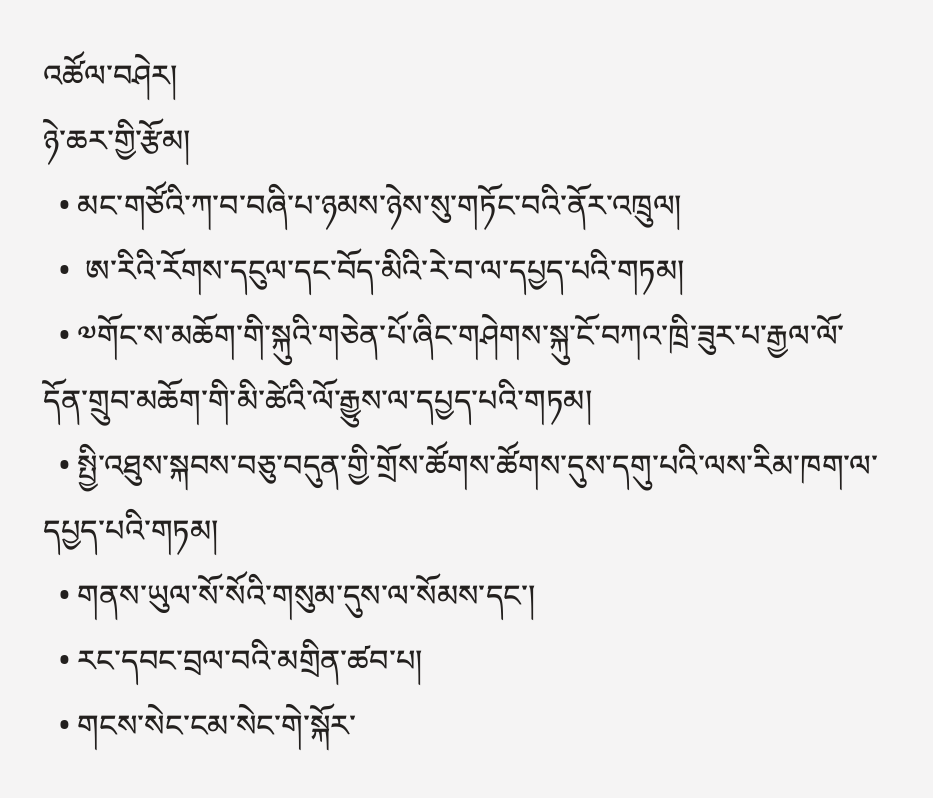འཚོལ་བཤེར།
ཉེ་ཆར་གྱི་རྩོམ།
  • མང་གཙོའི་ཀ་བ་བཞི་པ་ཉམས་ཉེས་སུ་གཏོང་བའི་ནོར་འཁྲུལ།
  •  ཨ་རིའི་རོགས་དངུལ་དང་བོད་མིའི་རེ་བ་ལ་དཔྱད་པའི་གཏམ།
  • ༧གོང་ས་མཆོག་གི་སྐུའི་གཅེན་པོ་ཞིང་གཤེགས་སྐུ་ངོ་བཀའ་ཁྲི་ཟུར་པ་རྒྱལ་ལོ་དོན་གྲུབ་མཆོག་གི་མི་ཚེའི་ལོ་རྒྱུས་ལ་དཔྱད་པའི་གཏམ།
  • སྤྱི་འཐུས་སྐབས་བཅུ་བདུན་གྱི་གྲོས་ཚོགས་ཚོགས་དུས་དགུ་པའི་ལས་རིམ་ཁག་ལ་དཔྱད་པའི་གཏམ།
  • གནས་ཡུལ་སོ་སོའི་གསུམ་དུས་ལ་སོམས་དང་།
  • རང་དབང་བྲལ་བའི་མགྲིན་ཚབ་པ།
  • གངས་སེང་ངམ་སེང་གེ་སྐོར་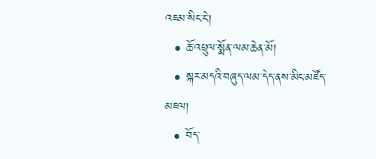འཇམ་སིང་ངེ་།
  • ཆོ་འཕྲུལ་སྨོན་ལམ་ཆེན་མོ།
  • སྐར་མདའི་བཞུད་ལམ་དེད་ནས་མིང་མཛོད་མཇལ།
  • བོད་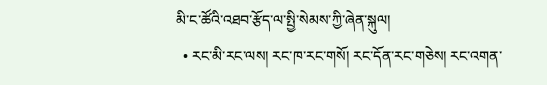མི་ང་ཚོའི་འཐབ་རྩོད་ལ་སྤྱི་སེམས་ཀྱི་ཞེན་སྐུལ།
  • རང་མི་རང་ལས། རང་ཁ་རང་གསོ། རང་དོན་རང་གཅེས། རང་འགན་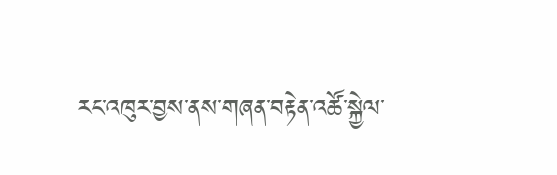རང་འཁུར་བྱས་ནས་གཞན་བརྟེན་འཚོ་སྐྱེལ་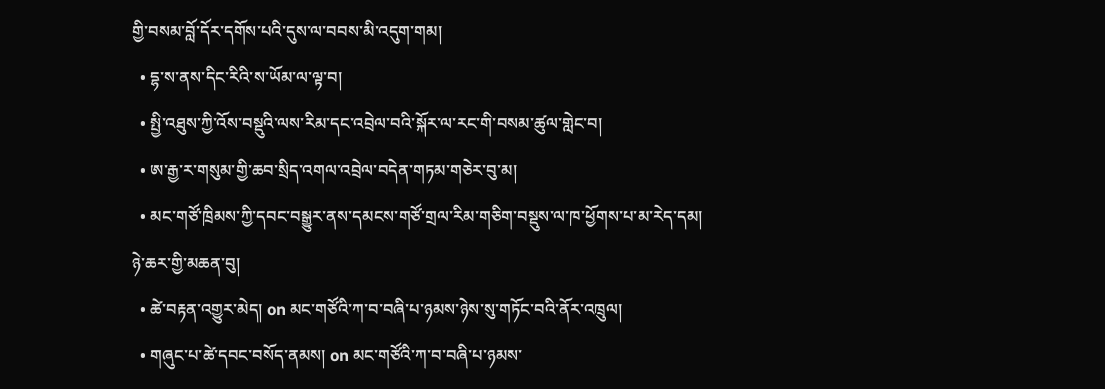གྱི་བསམ་བློ་དོར་དགོས་པའི་དུས་ལ་བབས་མི་འདུག་གམ།
  • དྷ་ས་ནས་དིང་རིའི་ས་ཡོམ་ལ་ལྟ་བ།
  • སྤྱི་འཐུས་ཀྱི་འོས་བསྡུའི་ལས་རིམ་དང་འབྲེལ་བའི་སྐོར་ལ་རང་གི་བསམ་ཚུལ་གླེང་བ།
  • ཨ་རྒྱ་ར་གསུམ་གྱི་ཆབ་སྲིད་འགལ་འབྲེལ་བདེན་གཏམ་གཅེར་བུ་མ།
  • མང་གཙོ་ཁྲིམས་ཀྱི་དབང་བསྒྱུར་ནས་དམངས་གཙོ་གྲལ་རིམ་གཅིག་བསྡུས་ལ་ཁ་ཕྱོགས་པ་མ་རེད་དམ།
ཉེ་ཆར་གྱི་མཆན་བུ།
  • ཚེ་བརྟན་འགྱུར་མེད། on མང་གཙོའི་ཀ་བ་བཞི་པ་ཉམས་ཉེས་སུ་གཏོང་བའི་ནོར་འཁྲུལ།
  • གཞུང་པ་ཚེ་དབང་བསོད་ནམས། on མང་གཙོའི་ཀ་བ་བཞི་པ་ཉམས་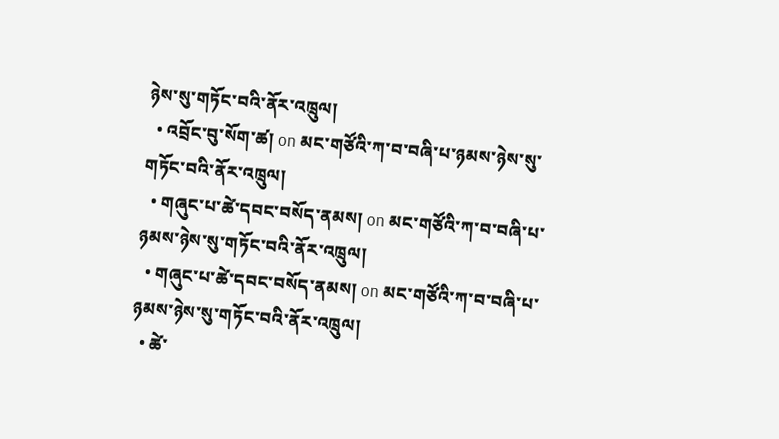ཉེས་སུ་གཏོང་བའི་ནོར་འཁྲུལ།
  • འབྲོང་བུ་སོག་ཚ། on མང་གཙོའི་ཀ་བ་བཞི་པ་ཉམས་ཉེས་སུ་གཏོང་བའི་ནོར་འཁྲུལ།
  • གཞུང་པ་ཚེ་དབང་བསོད་ནམས། on མང་གཙོའི་ཀ་བ་བཞི་པ་ཉམས་ཉེས་སུ་གཏོང་བའི་ནོར་འཁྲུལ།
  • གཞུང་པ་ཚེ་དབང་བསོད་ནམས། on མང་གཙོའི་ཀ་བ་བཞི་པ་ཉམས་ཉེས་སུ་གཏོང་བའི་ནོར་འཁྲུལ།
  • ཚེ་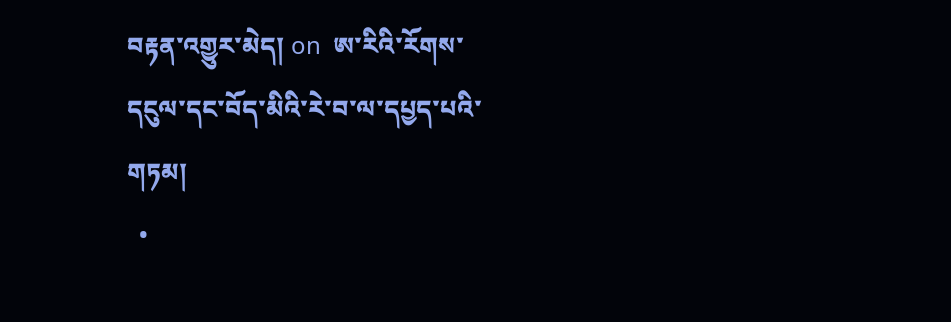བརྟན་འགྱུར་མེད། on  ཨ་རིའི་རོགས་དངུལ་དང་བོད་མིའི་རེ་བ་ལ་དཔྱད་པའི་གཏམ།
  •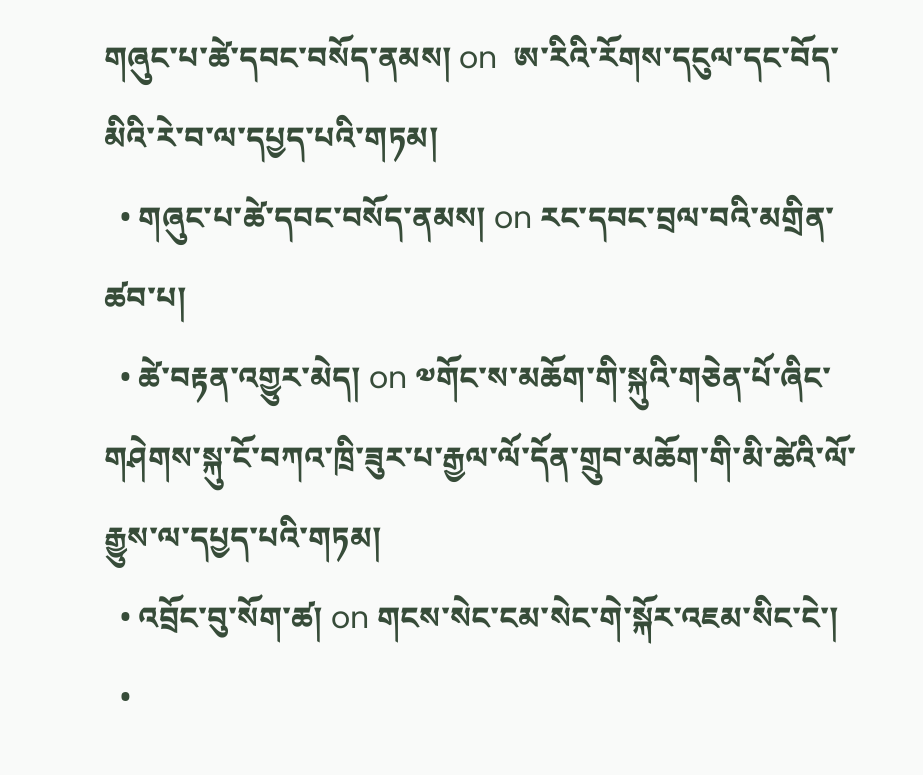གཞུང་པ་ཚེ་དབང་བསོད་ནམས། on  ཨ་རིའི་རོགས་དངུལ་དང་བོད་མིའི་རེ་བ་ལ་དཔྱད་པའི་གཏམ།
  • གཞུང་པ་ཚེ་དབང་བསོད་ནམས། on རང་དབང་བྲལ་བའི་མགྲིན་ཚབ་པ།
  • ཚེ་བརྟན་འགྱུར་མེད། on ༧གོང་ས་མཆོག་གི་སྐུའི་གཅེན་པོ་ཞིང་གཤེགས་སྐུ་ངོ་བཀའ་ཁྲི་ཟུར་པ་རྒྱལ་ལོ་དོན་གྲུབ་མཆོག་གི་མི་ཚེའི་ལོ་རྒྱུས་ལ་དཔྱད་པའི་གཏམ།
  • འབྲོང་བུ་སོག་ཚ། on གངས་སེང་ངམ་སེང་གེ་སྐོར་འཇམ་སིང་ངེ་།
  •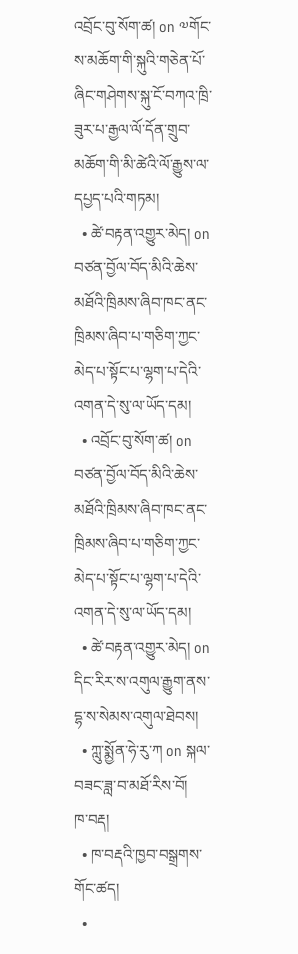འབྲོང་བུ་སོག་ཚ། on ༧གོང་ས་མཆོག་གི་སྐུའི་གཅེན་པོ་ཞིང་གཤེགས་སྐུ་ངོ་བཀའ་ཁྲི་ཟུར་པ་རྒྱལ་ལོ་དོན་གྲུབ་མཆོག་གི་མི་ཚེའི་ལོ་རྒྱུས་ལ་དཔྱད་པའི་གཏམ།
  • ཚེ་བརྟན་འགྱུར་མེད། on བཙན་བྱོལ་བོད་མིའི་ཆེས་མཐོའི་ཁྲིམས་ཞིབ་ཁང་ནང་ཁྲིམས་ཞིབ་པ་གཅིག་ཀྱང་མེད་པ་སྟོང་པ་ལྷག་པ་དེའི་འགན་དེ་སུ་ལ་ཡོད་དམ།
  • འབྲོང་བུ་སོག་ཚ། on བཙན་བྱོལ་བོད་མིའི་ཆེས་མཐོའི་ཁྲིམས་ཞིབ་ཁང་ནང་ཁྲིམས་ཞིབ་པ་གཅིག་ཀྱང་མེད་པ་སྟོང་པ་ལྷག་པ་དེའི་འགན་དེ་སུ་ལ་ཡོད་དམ།
  • ཚེ་བརྟན་འགྱུར་མེད། on དིང་རིར་ས་འགུལ་རྒྱུག་ནས་དྷ་ས་སེམས་འགུལ་ཐེབས།
  • ཀླུ་སྨྱོན་ཧེ་རུ་ཀ on སྐལ་བཟང་ཟླ་བ་མཐོ་རིས་བོ།
ཁ་བརྡ།
  • ཁ་བརྡའི་ཁྱབ་བསྒྲགས་གོང་ཚད།
  •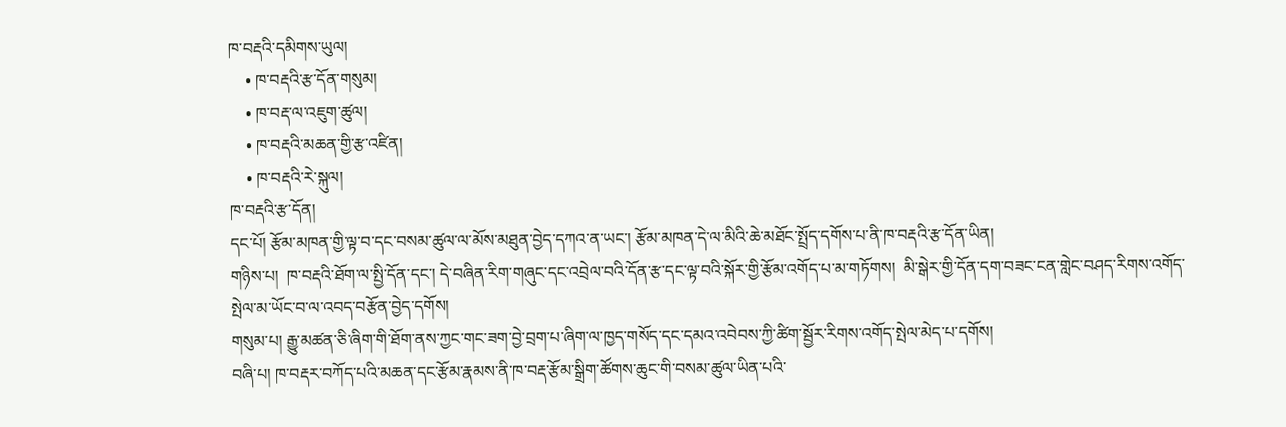ཁ་བརྡའི་དམིགས་ཡུལ།
    • ཁ་བརྡའི་རྩ་དོན་གསུམ།
    • ཁ་བརྡ་ལ་འཇུག་ཚུལ།
    • ཁ་བརྡའི་མཆན་གྱི་རྩ་འཛིན།
    • ཁ་བརྡའི་རེ་སྐུལ།
ཁ་བརྡའི་རྩ་དོན།
དང་པོ། རྩོམ་མཁན་གྱི་ལྟ་བ་དང་བསམ་ཚུལ་ལ་མོས་མཐུན་བྱེད་དཀའ་ན་ཡང་། རྩོམ་མཁན་དེ་ལ་མིའི་ཆེ་མཐོང་སྤྲོད་དགོས་པ་ནི་ཁ་བརྡའི་རྩ་དོན་ཡིན།
གཉིས་པ།  ཁ་བརྡའི་ཐོག་ལ་སྤྱི་དོན་དང་། དེ་བཞིན་རིག་གཞུང་དང་འབྲེལ་བའི་དོན་རྩ་དང་ལྟ་བའི་སྐོར་གྱི་རྩོམ་འགོད་པ་མ་གཏོགས།  མི་སྒེར་གྱི་དོན་དག་བཟང་ངན་གླེང་བཤད་རིགས་འགོད་སྤེལ་མ་ཡོང་བ་ལ་འབད་བརྩོན་བྱེད་དགོས།
གསུམ་པ། རྒྱུ་མཚན་ཅི་ཞིག་གི་ཐོག་ནས་ཀྱང་གང་ཟག་བྱེ་བྲག་པ་ཞིག་ལ་ཁྱད་གསོད་དང་དམའ་འབེབས་ཀྱི་ཚིག་སྦྱོར་རིགས་འགོད་སྤེལ་མེད་པ་དགོས།
བཞི་པ། ཁ་བརྡར་བཀོད་པའི་མཆན་དང་རྩོམ་རྣམས་ནི་ཁ་བརྡ་རྩོམ་སྒྲིག་ཚོགས་ཆུང་གི་བསམ་ཚུལ་ཡིན་པའི་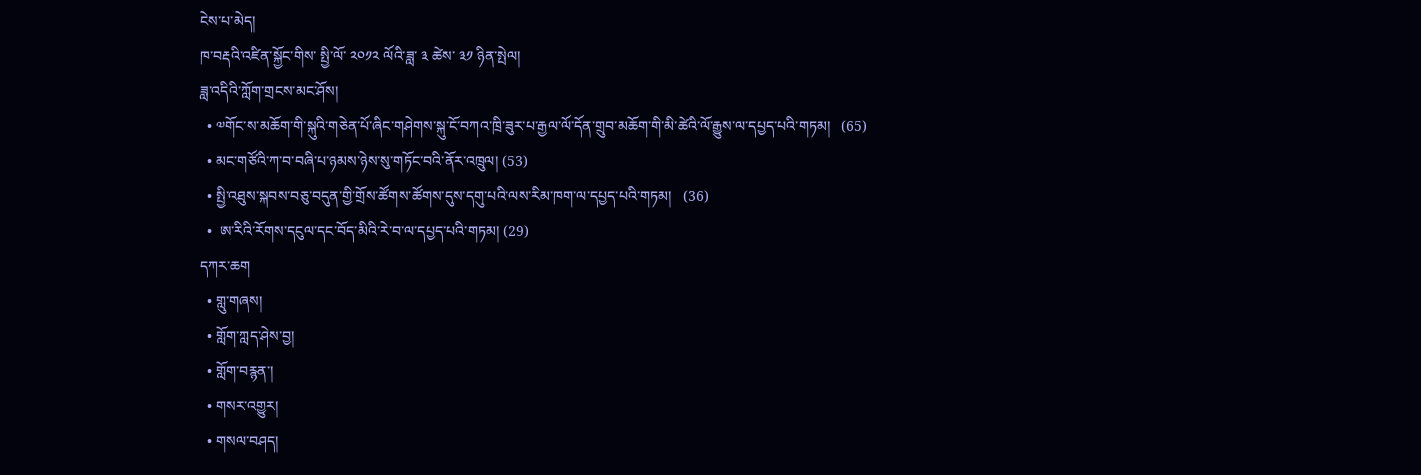ངེས་པ་མེད།
ཁ་བརྡའི་འཛིན་སྐྱོང་གིས་ སྤྱི་ལོ་ ༢༠༡༢ ལོའི་ཟླ་ ༣ ཚེས་ ༣༡ ཉིན་སྤེལ།
ཟླ་འདིའི་ཀློག་གྲངས་མང་ཤོས།
  • ༧གོང་ས་མཆོག་གི་སྐུའི་གཅེན་པོ་ཞིང་གཤེགས་སྐུ་ངོ་བཀའ་ཁྲི་ཟུར་པ་རྒྱལ་ལོ་དོན་གྲུབ་མཆོག་གི་མི་ཚེའི་ལོ་རྒྱུས་ལ་དཔྱད་པའི་གཏམ།   (65)
  • མང་གཙོའི་ཀ་བ་བཞི་པ་ཉམས་ཉེས་སུ་གཏོང་བའི་ནོར་འཁྲུལ། (53)
  • སྤྱི་འཐུས་སྐབས་བཅུ་བདུན་གྱི་གྲོས་ཚོགས་ཚོགས་དུས་དགུ་པའི་ལས་རིམ་ཁག་ལ་དཔྱད་པའི་གཏམ།   (36)
  •  ཨ་རིའི་རོགས་དངུལ་དང་བོད་མིའི་རེ་བ་ལ་དཔྱད་པའི་གཏམ། (29)
དཀར་ཆག
  • གླུ་གཞས།
  • གློག་ཀླད་ཤེས་བྱ།
  • གློག་བརྙན་།
  • གསར་འགྱུར།
  • གསལ་བཤད།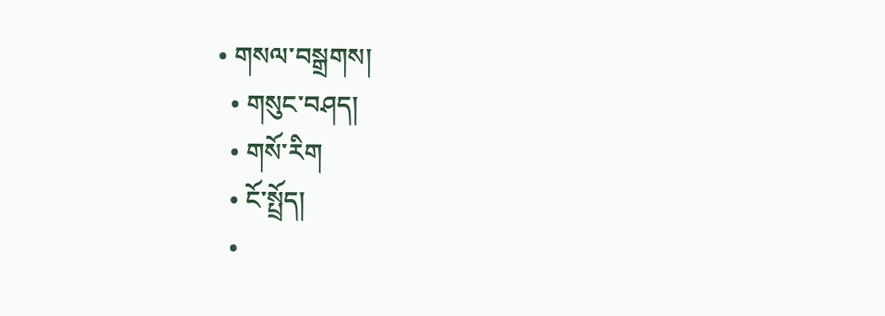• གསལ་བསྒྲགས།
  • གསུང་བཤད།
  • གསོ་རིག
  • ངོ་སྤྲོད།
  •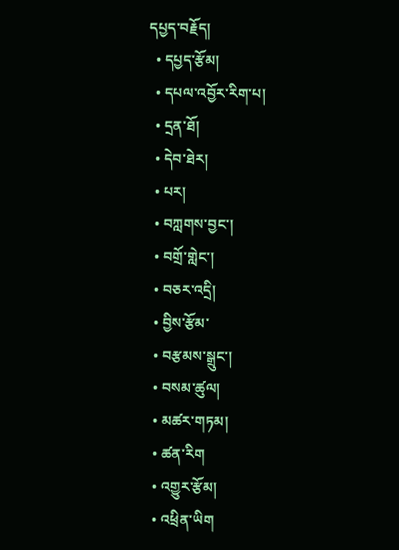དཔྱད་བརྗོད།
  • དཔྱད་རྩོམ།
  • དཔལ་འབྱོར་རིག་པ།
  • དྲན་ཐོ།
  • དེབ་ཐེར།
  • པར།
  • བཀླགས་བྱང་།
  • བགྲོ་གླེང་།
  • བཅར་འདྲི།
  • བྱིས་རྩོམ་
  • བརྩམས་སྒྲུང་།
  • བསམ་ཚུལ།
  • མཚར་གཏམ།
  • ཚན་རིག
  • འགྱུར་རྩོམ།
  • འཕྲིན་ཡིག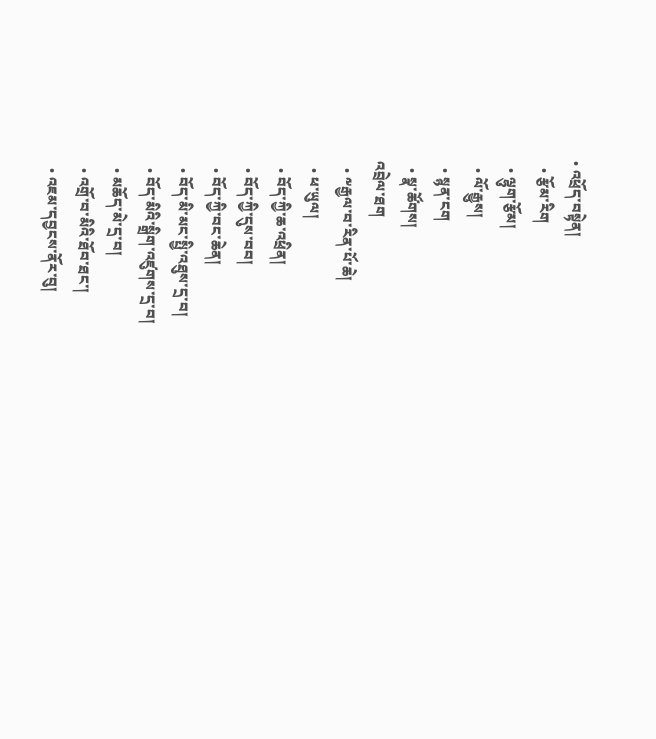• འཕྲོད་བསྟེན།
  • རྩོམ་རིག
  • ལྷུག་རྩོམ།
  • ལོ་རྒྱུས།
  • སྙན་ངག
  • སྣ་ཚོགས།
འབྲེལ་ཐག
  • ༸རྒྱལ་བ་རིན་པོ་ཆེ།
  • ཕ་ཡུལ།
  • བོད་ཀྱི་ཆ་འཕྲིན།
  • བོད་ཀྱི་དུས་བབ།
  • བོད་ཀྱི་བང་ཆེན།
  • བོད་མི་མང་སྤྱི་འཐུས་དྲ་བ།
  • བོད་མིའི་སྒྲིག་འཛུགས་དྲ་བ།
  • མཆོད་མེ་དྲ་བ།
  • འགྲོ་བ་མིའི་ཐོབ་ཐང་།
  • འཇམ་དབྱངས་ནོར་བུ།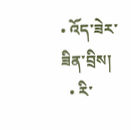• འོད་ཟེར་ཟིན་བྲིས།
  • རི་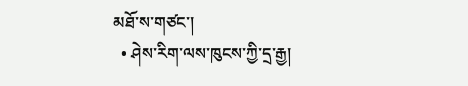མཐོ་ས་གཙང་།
  • ཤེས་རིག་ལས་ཁུངས་ཀྱི་དྲ་རྒྱ།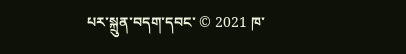པར་སྐྲུན་བདག་དབང་ © 2021 ཁ་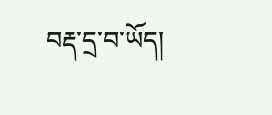བརྡ་དྲ་བ་ཡོད།